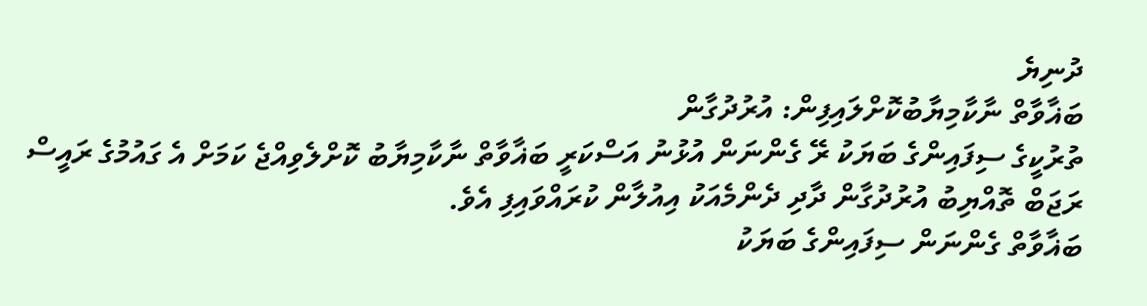ދުނިޔެ
ބަޣާވާތް ނާކާމިޔާބުކޮށްލައިފިން: އުރުދުގާން
ތުރުކީގެ ސިފައިންގެ ބަޔަކު ރޭ ގެންނަން އުޅުނު އަސްކަރީ ބަޣާވާތް ނާކާމިޔާބު ކޮށްލެވިއްޖެ ކަމަށް އެ ގައުމުގެ ރައީސް ރަޖަބް ތޮއްޔިބު އުރުދުގާން ދާދި ދެންމެއަކު އިއުލާން ކުރައްވައިފި އެވެ.
ބަޣާވާތް ގެންނަން ސިފައިންގެ ބަޔަކު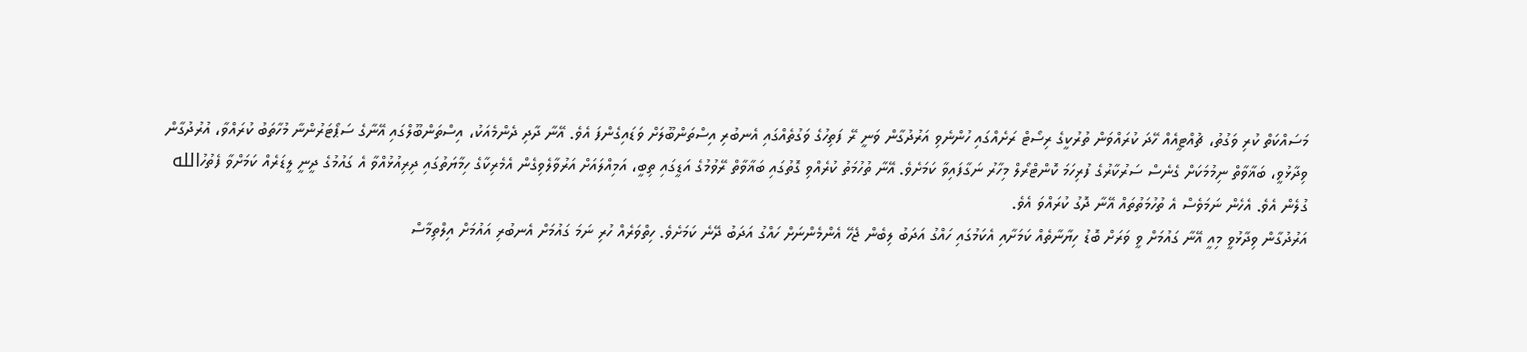މަސައްކަތް ކުރި ވަގުތު، ޗުއްޓީއެއް ހޭދަ ކުރައްވަން ތުރުކީގެ ރިސޯޓް ރަށެއްގައި ހުންނެވި އަރުދުގާން ވަނީ ރޭ ފަތިހުގެ ވަގުތެއްގައި އެނބުރި އިސްތަންބޫލަށް ވަޑައިގެންފަ އެވެ. އޭނާ ދާދި ދެންމެއަކު، އިސްތަންބޫލްގައި އޭނާގެ ސަޕޯޓަރުންނާ މުހާތަބު ކުރައްވާ، އުރުދުގާން ވިދާޅުވީ، ބަޣާވާތް ނިމުމަކަށް ގެނެސް ސަރުކާރުގެ ފުރިހަމަ ކޮންޓްރޯލް މިހާރު ނަގާފައިވާ ކަމަށެވެ. އޭނާ ތުހުމަތު ކުރެއްވި ގޮތުގައި ބަޣާވާތް ރޭވުމުގެ އަޑީގައި ތިބީ، އަމިއްލައަށް އަރުވާލެވިގެން އެމެރިކާގެ ހިމާޔަތުގައި ދިރިއުޅުއްވާ އެ ގައުމުގެ ދީނީ ލީޑަރެއް ކަމަށްވާ ފެތުހުالله ގުލެން އެވެ. އެހެން ނަމަވެސް އެ ތުހުމަތުތައް އޭނާ ދޮގު ކުރައްވަ އެވެ.
އަރުދުގާން ވިދާޅުވީ މިއީ އޭނާ ގައުމަށް ވީ ވަރަށް ބޮޑު ހިޔާނާތެއް ކަމަށާއި އެކަމުގައި ހައްގު އަދަބު ލިބެން ޖެހޭ އެންމެންނަށް ހައްގު އަދަބު ދޭނެ ކަމަށެވެ. ހިތްވަރެއް ހުރި ނަމަ ގައުމަށް އެނބުރި އައުމަށް އިލްތިމާސް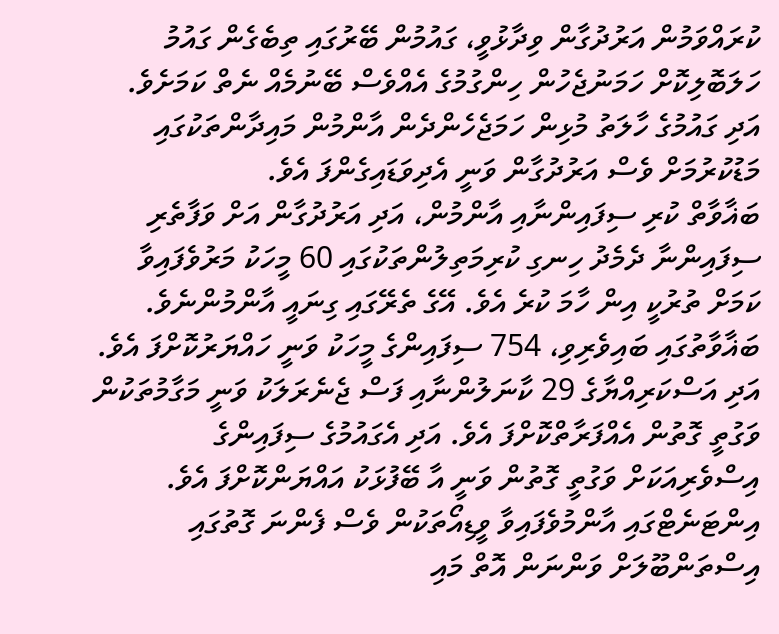ކުރައްވަމުން އަރުދުގާން ވިދާޅުވީ، ގައުމުން ބޭރުގައި ތިބެގެން ގައުމު ހަލަބޮލިކޮށް ހަމަނުޖެހުން ހިންގުމުގެ އެއްވެސް ބޭނުމެއް ނެތް ކަމަށެވެ. އަދި ގައުމުގެ ހާލަތު މުޅިން ހަމަޖެހެންދެން އާންމުން މައިދާންތަކުގައި މަޑުކުރުމަށް ވެސް އަރުދުގާން ވަނީ އެދިވަޑައިގެންފަ އެވެ.
ބަޣާވާތް ކުރި ސިފައިންނާއި އާންމުން، އަދި އަރުދުގާން އަށް ވަފާތެރި ސިފައިންނާ ދެމެދު ހިނގި ކުރިމަތިލުންތަކުގައި 60 މީހަކު މަރުވެފައިވާ ކަމަށް ތުރުކީ އިން ހާމަ ކުރެ އެވެ. އޭގެ ތެރޭގައި ގިނައީ އާންމުންނެވެ. ބަޣާވާތުގައި ބައިވެރިވި، 754 ސިފައިންގެ މީހަކު ވަނީ ހައްޔަރުކޮށްފަ އެވެ. އަދި އަސްކަރިއްޔާގެ 29 ކާނަލުންނާއި ފަސް ޖެނެރަލަކު ވަނީ މަގާމުތަކުން ވަގުތީ ގޮތުން އެއްފަރާތްކޮށްފަ އެވެ. އަދި އެގައުމުގެ ސިފައިންގެ އިސްވެރިއަކަށް ވަގުތީ ގޮތުން ވަނީ އާ ބޭފުޅަކު އައްޔަންކޮށްފަ އެވެ.
އިންޓަނެޓްގައި އާންމުވެފައިވާ ވީޑިއޯތަކުން ވެސް ފެންނަ ގޮތުގައި އިސްތަންބޫލަށް ވަންނަން އޮތް މައި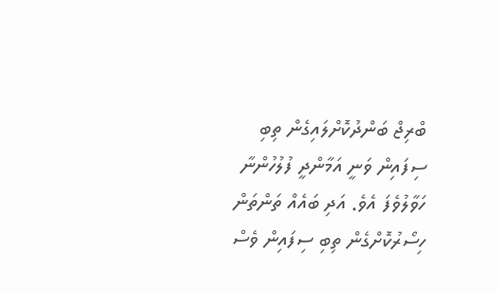ބްރިޖް ބަންދުކޮށްލައިގެން ތިބި ސިފައިން ވަނީ އަމާންދީ ފުލުހުންނާ ހަވާލުވެފަ އެވެ. އަދި ބައެއް ތަންތަން ހިސޯރުކޮށްގެން ތިބި ސިފައިން ވެސް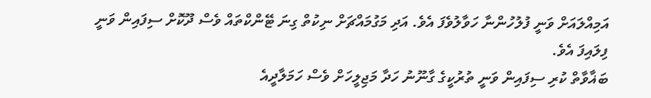އަމިއްލައަށް ވަނީ ފުލުހުންނާ ހަވާލުވެފަ އެވެ. އަދި މަގުމައްޗަށް ނިކުތް ގިނަ ޓޭންކްތައް ވެސް ދޫކޮށް ސިފައިން ވަނީ ފިލައިފަ އެވެ.
ބަޣާވާތް ކުރި ސިފައިން ވަނީ ތުރުކީގެ ގާނޫނު ހަދާ މަޖިލީހަށް ވެސް ހަމަލާދީއެ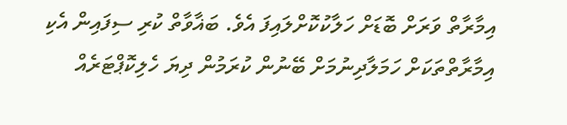އިމާރާތް ވަރަށް ބޮޑަށް ހަލާކުކޮށްލައިފަ އެވެ. ބަޣާވާތް ކުރި ސިފައިން އެކި އިމާރާތްތަކަށް ހަމަލާދިނުމަށް ބޭނުން ކުރަމުން ދިޔަ ހެލިކޮޕްޓަރެއް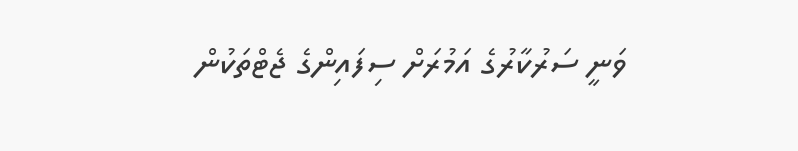ވަނީ ސަރުކާރުގެ އަމުރަށް ސިފައިންގެ ޖެޓްތަކުން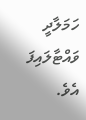ހަމަލާދީ ވައްޓާލައިފަ އެވެ.